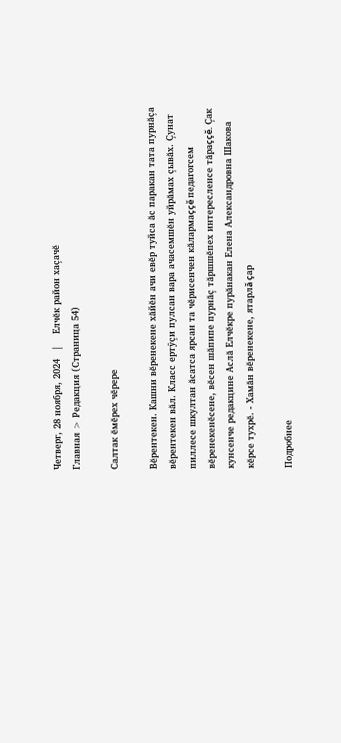Четверг, 28 ноября, 2024   |    Елчĕк район хаçачĕ
Главная > Редакция (Страница 54)

Салтак ĕмĕрех чĕрере

Вĕрентекен. Кашни вĕренекене хăйĕн ачи евĕр туйса ăс паракан тата пурнăçа вĕрентекен вăл. Класс ертỹçи пулсан вара ачасемшĕн уйрăмах çывăх. Çунат пиллесе шкултан ăсатса ярсан та чĕрисенчен кăлармаççĕ педагогсем вĕренекенĕсене, вĕсен шăпипе пурнăç тăршшĕпех интересленсе тăраççĕ. Çак кунсенче редакцине Аслă Елчĕкре пурăнакан Елена Александровна Шакова кĕрсе тухрĕ. - Хамăн вĕренекене, ятарлă çар

Подробнее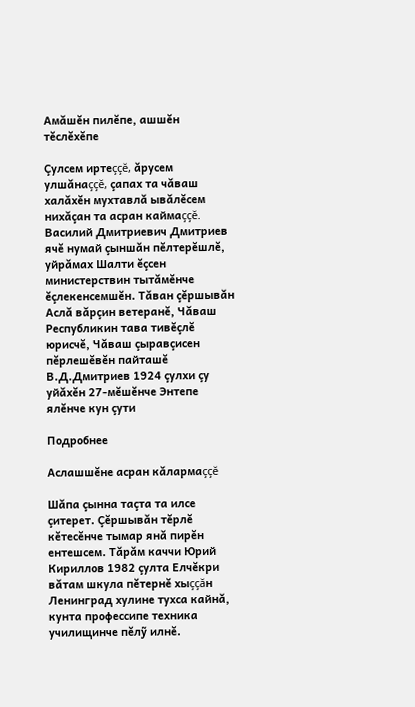Амăшĕн пилĕпе, ашшĕн тĕслĕхĕпе

Çулсем иртеççĕ, ăрусем улшăнаççĕ, çапах та чăваш халăхĕн мухтавлă ывăлĕсем нихăçан та асран каймаççĕ. Василий Дмитриевич Дмитриев ячĕ нумай çыншăн пĕлтерĕшлĕ, уйрăмах Шалти ĕçсен министерствин тытăмĕнче ĕçлекенсемшĕн. Тăван çĕршывăн Аслă вăрçин ветеранĕ, Чăваш Республикин тава тивĕçлĕ юрисчĕ, Чăваш çыравçисен пĕрлешĕвĕн пайташĕ В.Д.Дмитриев 1924 çулхи çу уйăхĕн 27-мĕшĕнче Энтепе ялĕнче кун çути

Подробнее

Аслашшĕне асран кăлармаççĕ

Шăпа çынна таçта та илсе çитерет. Çĕршывăн тĕрлĕ кĕтесĕнче тымар янă пирĕн ентешсем. Тăрăм каччи Юрий Кириллов 1982 çулта Елчĕкри вăтам шкула пĕтернĕ хыççăн Ленинград хулине тухса кайнă, кунта профессипе техника училищинче пĕлỹ илнĕ.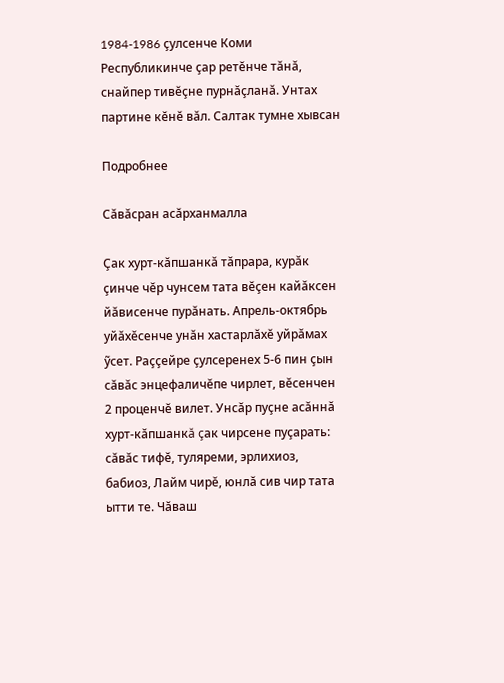1984-1986 çулсенче Коми Республикинче çар ретĕнче тăнă, снайпер тивĕçне пурнăçланă. Унтах партине кĕнĕ вăл. Салтак тумне хывсан

Подробнее

Сăвăсран асăрханмалла

Çак хурт-кăпшанкă тăпрара, курăк çинче чĕр чунсем тата вĕçен кайăксен йăвисенче пурăнать. Апрель-октябрь уйăхĕсенче унăн хастарлăхĕ уйрăмах ỹсет. Раççейре çулсеренех 5-6 пин çын сăвăс энцефаличĕпе чирлет, вĕсенчен 2 проценчĕ вилет. Унсăр пуçне асăннă хурт-кăпшанкă çак чирсене пуçарать: сăвăс тифĕ, туляреми, эрлихиоз, бабиоз, Лайм чирĕ, юнлă сив чир тата ытти те. Чăваш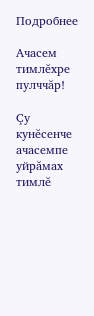Подробнее

Ачасем тимлĕхре пулччăр!

Çу кунĕсенче ачасемпе уйрăмах тимлĕ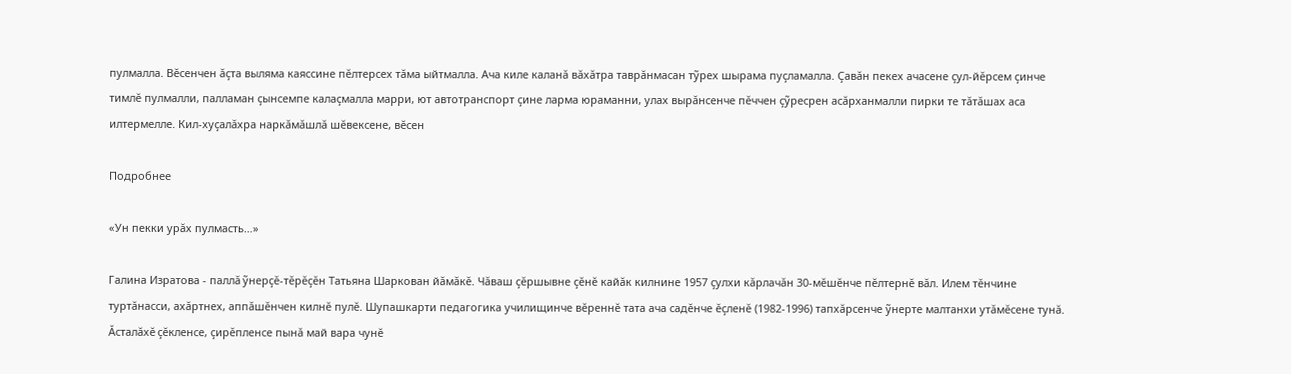пулмалла. Вĕсенчен ăçта выляма каяссине пĕлтерсех тăма ыйтмалла. Ача киле каланă вăхăтра таврăнмасан тỹрех шырама пуçламалла. Çавăн пекех ачасене çул-йĕрсем çинче тимлĕ пулмалли, палламан çынсемпе калаçмалла марри, ют автотранспорт çине ларма юраманни, улах вырăнсенче пĕччен çỹресрен асăрханмалли пирки те тăтăшах аса илтермелле. Кил-хуçалăхра наркăмăшлă шĕвексене, вĕсен

Подробнее

«Ун пекки урăх пулмасть…»

Галина Изратова - паллă ỹнерçĕ-тĕрĕçĕн Татьяна Шаркован йăмăкĕ. Чăваш çĕршывне çĕнĕ кайăк килнине 1957 çулхи кăрлачăн 30-мĕшĕнче пĕлтернĕ вăл. Илем тĕнчине туртăнасси, ахăртнех, аппăшĕнчен килнĕ пулĕ. Шупашкарти педагогика училищинче вĕреннĕ тата ача садĕнче ĕçленĕ (1982-1996) тапхăрсенче ỹнерте малтанхи утăмĕсене тунă. Ăсталăхĕ çĕкленсе, çирĕпленсе пынă май вара чунĕ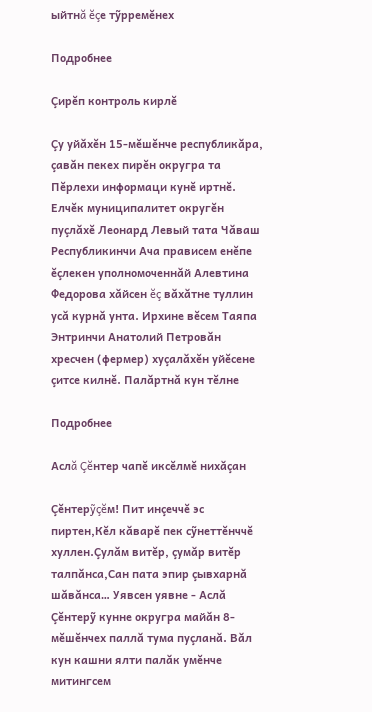ыйтнă ĕçе тỹрремĕнех

Подробнее

Çирĕп контроль кирлĕ

Çу уйăхĕн 15-мĕшĕнче республикăра, çавăн пекех пирĕн округра та Пĕрлехи информаци кунĕ иртнĕ. Елчĕк муниципалитет округĕн пуçлăхĕ Леонард Левый тата Чăваш Республикинчи Ача прависем енĕпе ĕçлекен уполномоченнăй Алевтина Федорова хăйсен ĕç вăхăтне туллин усă курнă унта. Ирхине вĕсем Таяпа Энтринчи Анатолий Петровăн хресчен (фермер) хуçалăхĕн уйĕсене çитсе килнĕ. Палăртнă кун тĕлне

Подробнее

Аслă Çĕнтер чапĕ иксĕлмĕ нихăçан

Çĕнтерỹçĕм! Пит инçеччĕ эс пиртен,Кĕл кăварĕ пек сỹнеттĕнччĕ хуллен.Çулăм витĕр, çумăр витĕр талпăнса,Сан пата эпир çывхарнă шăвăнса… Уявсен уявне - Аслă Çĕнтерỹ кунне округра майăн 8-мĕшĕнчех паллă тума пуçланă. Вăл кун кашни ялти палăк умĕнче митингсем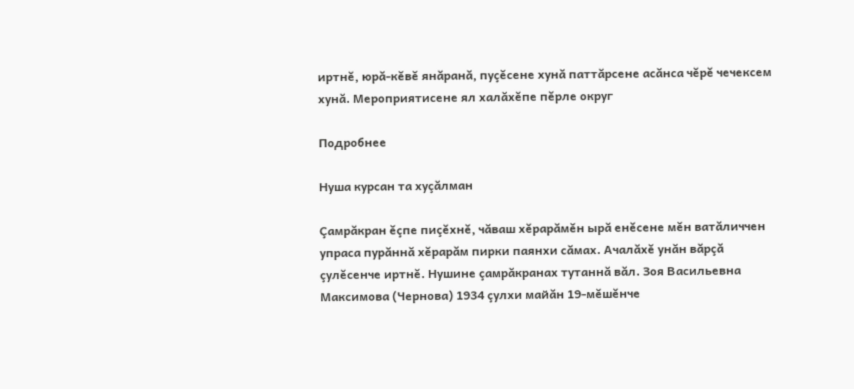иртнĕ, юрă-кĕвĕ янăранă, пуçĕсене хунă паттăрсене асăнса чĕрĕ чечексем хунă. Мероприятисене ял халăхĕпе пĕрле округ

Подробнее

Нуша курсан та хуçăлман

Çамрăкран ĕçпе пиçĕхнĕ, чăваш хĕрарăмĕн ырă енĕсене мĕн ватăличчен упраса пурăннă хĕрарăм пирки паянхи сăмах. Ачалăхĕ унăн вăрçă çулĕсенче иртнĕ. Нушине çамрăкранах тутаннă вăл. Зоя Васильевна Максимова (Чернова) 1934 çулхи майăн 19-мĕшĕнче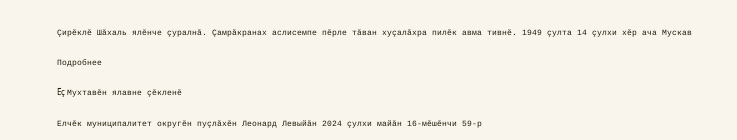Çирĕклĕ Шăхаль ялĕнче çуралнă. Çамрăкранах аслисемпе пĕрле тăван хуçалăхра пилĕк авма тивнĕ. 1949 çулта 14 çулхи хĕр ача Мускав

Подробнее

Ĕç Мухтавĕн ялавне çĕкленĕ

Елчĕк муниципалитет округĕн пуçлăхĕн Леонард Левыйăн 2024 çулхи майăн 16-мĕшĕнчи 59-р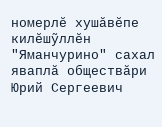номерлĕ хушăвĕпе килĕшỹллĕн "Яманчурино" сахал яваплă обществăри Юрий Сергеевич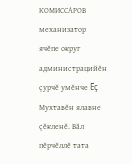КОМИССАРОВ механизатор ячĕпе округ администрацийĕн çурчĕ умĕнче Ĕç Мухтавĕн ялавне çĕкленĕ. Вăл пĕрчĕллĕ тата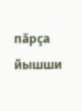пăрçа йышши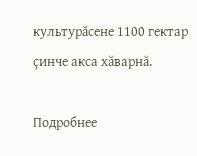культурăсене 1100 гектар çинче акса хăварнă.

Подробнее